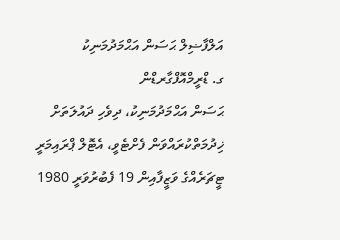އަލްފާޟިލް ޙަސަން އަޙްމަދުމަނިކު
ގ. ޑްރީމްއޮފްގާރޑްން
ޙަސަން އަޙްމަދުމަނިކު، ދިވެހި ދައުލަތަށް ޚިދުމަތްކުރައްވަން ފެށްޓެވީ، އެޓޮލް ޕްރައިމަރީ ޓީޗަރެއްގެ ވަޒީފާއިން 19 ފެބުރުވަރީ 1980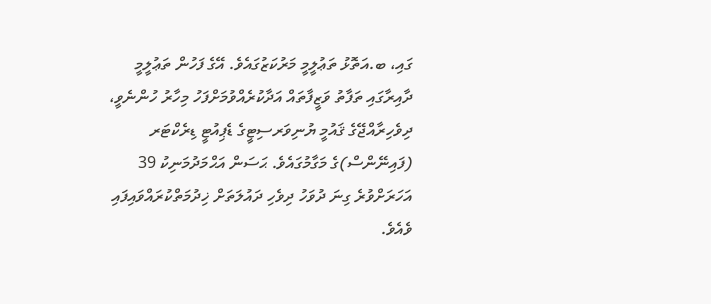ގައި، ބ.އަތޮޅު ތަޢުލީމީ މަރުކަޒުގައެވެ. އޭގެ ފަހުން ތަޢުލީމީ ދާއިރާގައި ތަފާތު ވަޒީފާތައް އަދާކުރެއްވުމަށްފަހު މިހާރު ހުންނެވީ، ދިވެހިރާއްޖޭގެ ޤައުމީ ޔުނިވަރސިޓީގެ ޑެޕިއުޓީ ޑިރެކްޓަރ (ފައިނޭންސް)ގެ މަގާމުގައެވެ. ޙަސަން އަޙްމަދުމަނިކު 39 އަހަރަށްވުރެ ގިނަ ދުވަހު ދިވެހި ދައުލަތަށް ޚިދުމަތްކުރައްވައިފައި ވެއެވެ.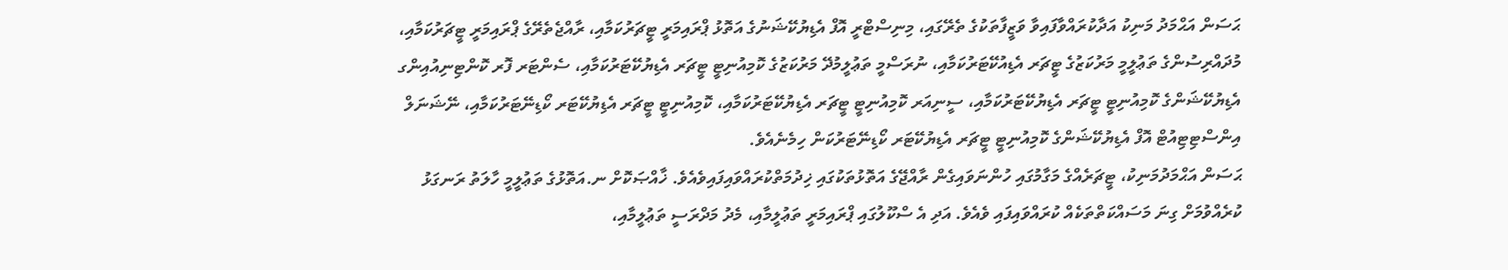ޙަސަން އަޙްމަދު މަނިކު އަދާކުރައްވާފައިވާ ވަޒީފާތަކުގެ ތެރޭގައި، މިނިސްޓްރީ އޮފް އެޑިޔުކޭޝަނުގެ އަތޮޅު ޕްރައިމަރީ ޓީޗަރުކަމާއި، ރާއްޖެތެރޭގެ ޕްރައިމަރީ ޓީޗަރުކަމާއި، މުދައްރިސުންގެ ތަޢުލީމީ މަރުކަޒުގެ ޓީޗަރ އެޑިއުކޭޓަރުކަމާއި، ނުރަސްމީ ތަޢުލީމުދޭ މަރުކަޒުގެ ކޮމިއުނިޓީ ޓީޗަރ އެޑިޔުކޭޓަރުކަމާއި، ސެންޓަރ ފޮރ ކޮންޓިނިއުއިންގ އެޑިޔުކޭޝަންގެ ކޮމިއުނިޓީ ޓީޗަރ އެޑިޔުކޭޓަރުކަމާއި، ސީނިއަރ ކޮމިއުނިޓީ ޓީޗަރ އެޑިޔުކޭޓަރުކަމާއި، ކޮމިއުނިޓީ ޓީޗަރ އެޑިޔުކޭޓަރ ކޯޑިނޭޓަރުކަމާއި، ނޭޝަނަލް އިންސްޓިޓިއުޓް އޮފް އެޑިޔުކޭޝަންގެ ކޮމިއުނިޓީ ޓީޗަރ އެޑިޔުކޭޓަރ ކޯޑިނޭޓަރުކަން ހިމެނެއެވެ.
ޙަސަން އަޙްމަދުމަނިކު، ޓީޗަރެއްގެ މަގާމުގައި ހުންނަވައިގެން ރާއްޖޭގެ އަތޮޅުތަކުގައި ޚިދުމަތްކުރައްވައިފައިވެއެވެ. ޚާއްޞަކޮށް ނ.އަތޮޅުގެ ތަޢުލީމީ ހާލަތު ރަނގަޅު ކުރެއްވުމަށް ގިނަ މަސައްކަތްތަކެއް ކުރައްވައިފައި ވެއެވެ. އަދި އެ ސްކޫލުގައި ޕްރައިމަރީ ތަޢުލީމާއި، މެދު މަދްރަސީ ތަޢުލީމާއި،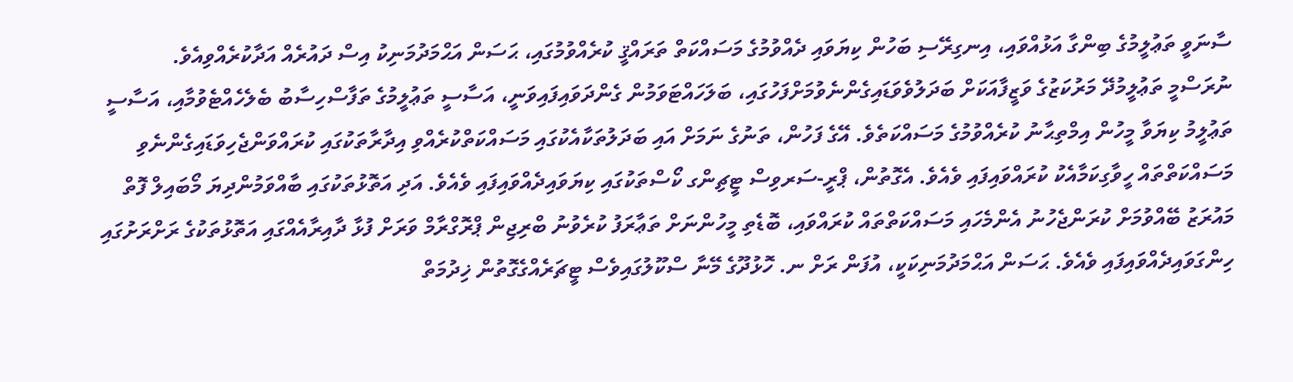ސާނަވީ ތަޢުލީމުގެ ބިންގާ އަޅުއްވައި، އިނގިރޭސި ބަހުން ކިޔަވައި ދެއްވުމުގެ މަސައްކަތް ތަރައްޤީ ކުރެއްވުމުގައި، ޙަސަން އަޙްމަދުމަނިކު އިސް ދައުރެއް އަދާކުރެއްވިއެވެ.
ނުރަސްމީ ތަޢުލީމުދޭ މަރުކަޒުގެ ވަޒީފާއަކަށް ބަދަލުވެވަޑައިގެންނެވުމަށްފަހުގައި، ބަލަހައްޓަވަމުން ގެންދަވައިފައިވަނީ، އަސާސީ ތަޢުލީމުގެ ތަފާސްހިސާބު ބެލެހެއްޓެވުމާއި، އަސާސީ ތަޢުލީމު ކިޔަވާ މީހުން އިމްތިޙާނު ކުރެއްވުމުގެ މަސައްކަތެވެ. އޭގެ ފަހުން، ތަނުގެ ނަމަށް އައި ބަދަލުތަކާއެކުގައި މަސައްކަތްކުރެއްވި އިދާރާތަކުގައި ކުރައްވަންޖެހިވަޑައިގެންނެވި މަސައްކަތްތައް ހީވާގިކަމާއެކު ކުރައްވައިފައި ވެއެވެ. އެގޮތުން، ޕްރީ-ސަރވިސް ޓީޗިންގ ކޯސްތަކުގައި ކިޔަވައިދެއްވައިފައި ވެއެވެ. އަދި އަތޮޅުތަކުގައި ބާއްވަމުންދިޔަ މޯބައިލް ފޮތް މައުރަޒު ބޭއްވުމަށް ކުރަންޖެހުނު އެންމެހައި މަސައްކަތްތައް ކުރައްވައި، ބޮޑެތި މީހުންނަށް ތަޢާރަފު ކުރެވުނު ބްރިޖިން ޕްރޮގްރާމް ވަރަށް ފުޅާ ދާއިރާއެއްގައި އަތޮޅުތަކުގެ ރަށްރަށުގައި ހިންގަވައިދެއްވައިފައި ވެއެވެ. ޙަސަން އަޙްމަދުމަނިކަކީ، އުފަން ރަށް ނ. ހޮޅުދޫގެ މޭނާ ސްކޫލުގައިވެސް ޓީޗަރެއްގެގޮތުން ޚިދުމަތް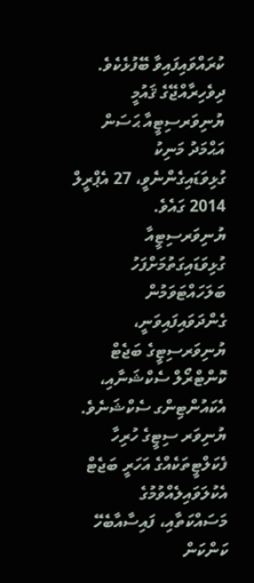ކުރައްވައިފައިވާ ބޭފުޅެކެވެ.
ދިވެހިރާއްޖޭގެ ޤައުމީ ޔުނިވަރސިޓީއާ ޙަސަން އަޙްމަދު މަނިކު ގުޅިވަޑައިގެންނެވީ، 27 އެޕްރީލް 2014 ގައެވެ. ޔުނިވަރސިޓީއާ ގުޅިވަޑައިގަތުމަށްފަހު ބަލަހައްޓަވަމުން ގެންދަވައިފައިވަނީ، ޔުނިވަރސިޓީގެ ބަޖެޓް ކޮންޓްރޯލް ސެކްޝަނާއި، އެކައުންޓިންގ ސެކްޝަނެވެ. ޔުނިވަރ ސިޓީގެ ހުރިހާ ފެކަލްޓީތަކެއްގެ އަހަރީ ބަޖެޓް އެކުލަވައިލެއްވުމުގެ މަސައްކަތާއި، ފައިސާއާބެހޭ ކަންކަން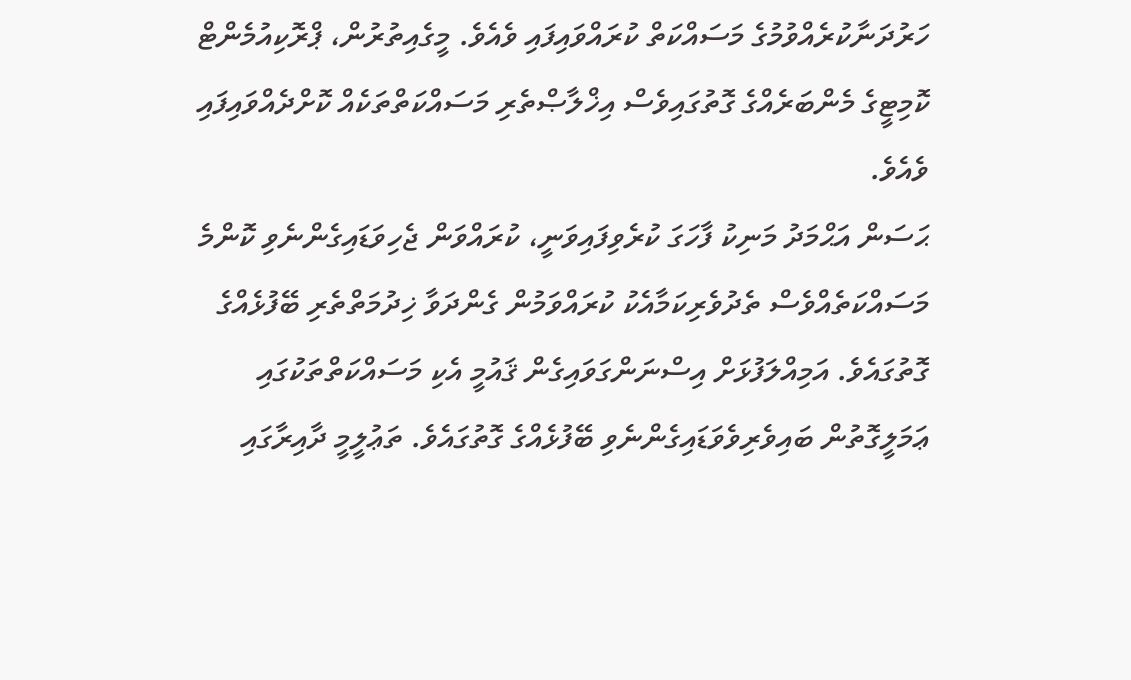ހަރުދަނާކުރެއްވުމުގެ މަސައްކަތް ކުރައްވައިފައި ވެއެވެ. މީގެއިތުރުން، ޕްރޮކިއުމެންޓް ކޮމިޓީގެ މެންބަރެއްގެ ގޮތުގައިވެސް އިޚްލާޞްތެރި މަސައްކަތްތަކެއް ކޮށްދެއްވައިފައި ވެއެވެ.
ޙަސަން އަޙްމަދު މަނިކު ފާހަގަ ކުރެވިފައިވަނީ، ކުރައްވަން ޖެހިވަޑައިގެންނެވި ކޮންމެ މަސައްކަތެއްވެސް ތެދުވެރިކަމާއެކު ކުރައްވަމުން ގެންދަވާ ޚިދުމަތްތެރި ބޭފުޅެއްގެ ގޮތުގައެވެ. އަމިއްލަފުޅަށް އިސްނަންގަވައިގެން ޤައުމީ އެކި މަސައްކަތްތަކުގައި ޢަމަލީގޮތުން ބައިވެރިވެވަޑައިގެންނެވި ބޭފުޅެއްގެ ގޮތުގައެވެ. ތަޢުލީމީ ދާއިރާގައި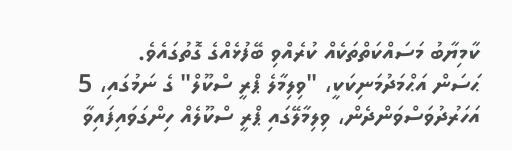ކާމިޔާބު މަސައްކަތްތަކެއް ކުރެއްވި ބޭފުޅެއްގެ ގޮތުގައެވެ.
ޙަސަން އަޙްމަދުމަނިކަކީ، "ވިލިމާލެ ޕްރީ ސްކޫލް" ގެ ނަމުގައި، 5 އަހަރުދުވަސްވަންދެން، ވިލިމާލޭގައި ޕްރީ ސްކޫލެއް ހިންގަވައިފައިވާ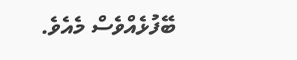ބޭފުޅެއްވެސް މެއެވެ.